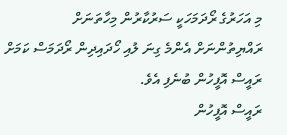މި އަހަރުގެ ރޯދަމަހަކީ ސަރުކާރުން މިހާތަނަށް ރައްޔިތުންނަށް އެންމެ ގިނަ ލުއި ހޯދައިދިން ރޯދަމަސް ކަމަށް ރައީސް އޮފީހުން ބުނެފި އެވެ.
ރައީސް އޮފީހުން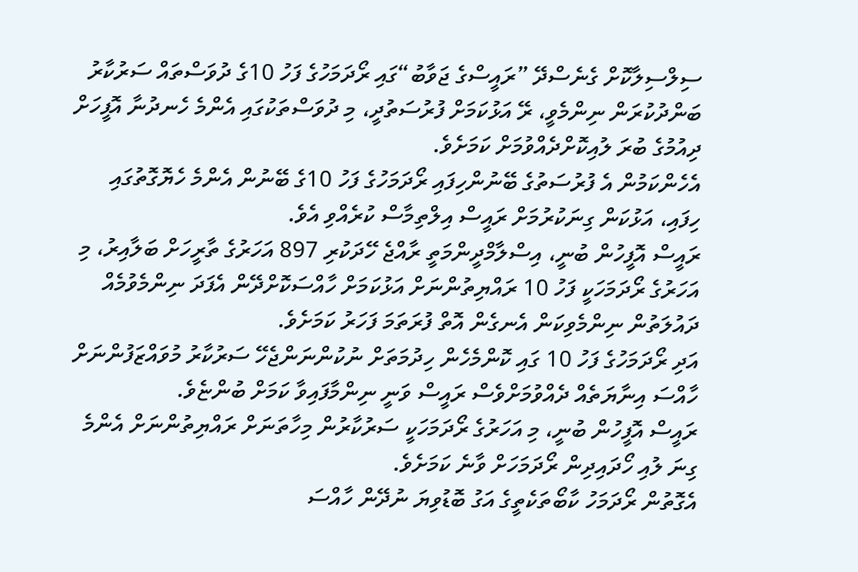ސިލްސިލާކޮށް ގެނެސްދޭ ”ރައީސްގެ ޖަވާބު“ގައި ރޯދަމަހުގެ ފަހު 10ގެ ދުވަސްތައް ސަރުކާރު ބަންދުކުރަން ނިންމެވީ، ރޭ އަޅުކަމަށް ފުރުސަތުދީ، މި ދުވަސްތަކުގައި އެންމެ ހެނދުނާ އޮފީހަށް ދިއުމުގެ ބުރަ ލުއިކޮށްދެއްވުމަށް ކަމަށެވެ.
އެހެންކަމުން އެ ފުރުސަތުގެ ބޭނުންހިފައި ރޯދަމަހުގެ ފަހު 10ގެ ބޭނުން އެންމެ ހެޔޮގޮތުގައި ހިފައި، އަޅުކަން ގިނަކުރުމަށް ރައީސް އިލްތިމާސް ކުރެއްވި އެވެ.
ރައީސް އޮފީހުން ބުނީ، އިސްލާމްދީންމަތީ ރާއްޖެ ހޭދަކުރި 897 އަހަރުގެ ތާރީހަށް ބަލާއިރު، މި އަހަރުގެ ރޯދަމަހަކީ ފަހު 10 ރައްޔިތުންނަށް އަޅުކަމަށް ހާއްސަކޮށްދޭން އެފަދަ ނިންމެވުމެއް ދައުލަތުން ނިންމެވިކަން އެނގެން އޮތް ފުރަތަމަ ފަހަރު ކަމަށެވެ.
އަދި ރޯދަމަހުގެ ފަހު 10 ގައި ކޮންމެހެން ހިދުމަތަށް ނުކުންނަންޖެހޭ ސަރުކާރު މުވައްޒަފުންނަށް ހާއްސަ އިނާޔަތެއް ދެއްވުމަށްވެސް ރައީސް ވަނީ ނިންމާފައިވާ ކަމަށް ބުންޏެވެ.
ރައީސް އޮފީހުން ބުނީ، މި އަހަރުގެ ރޯދަމަހަކީ ސަރުކާރުން މިހާތަނަށް ރައްޔިތުންނަށް އެންމެ ގިނަ ލުއި ހޯދައިދިން ރޯދަމަހަށް ވާނެ ކަމަށެވެ.
އެގޮތުން ރޯދަމަހު ކާބޯތަކެތީގެ އަގު ބޮޑުވިޔަ ނުދޭން ހާއްސަ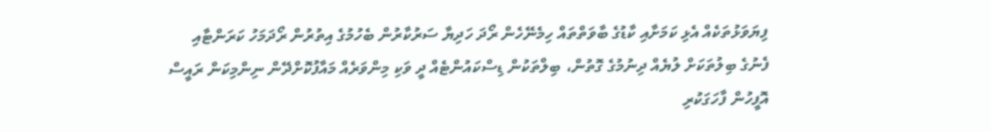ފިޔަވަޅުތަކެއް އެޅި ކަމަށާއި ކާޑުގެ ބާވަތްތައް ހިމެނޭހެން ރޯދަ ހަދިޔާ ސަރުކާރުން ބެހުމުގެ އިތުރުން ރޯދަމަހު ކަރަންޓާއި ފެނުގެ ބިލުތަކަށް ލުޔެއް ދިނުމުގެ ގޮތުން، ބިލްތަކުން ޑިސްކައުންޓެއް ދީ ވަކި މިންވަރެއް މައާފުކޮށްދޭން ނިންމިކަން ރައީސް އޮފީހުން ފާހަގަކުރި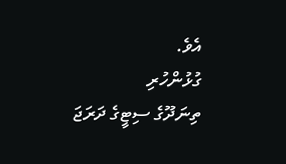އެވެ.
ގުޅުންހުރި
ތިނަދޫގެ ސިޓީގެ ދަރަޖަ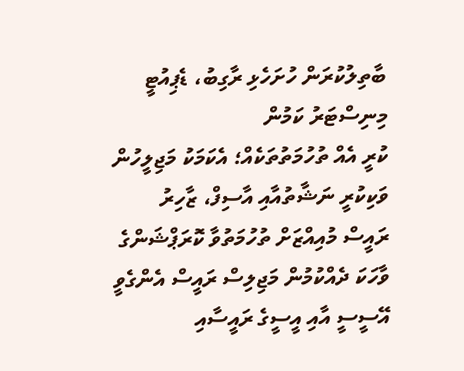ބާތިލުކުރަން ހުށަހެޅި ރާގިބު، ޑެޕިއުޓީ މިނިސްޓަރު ކަމުން
ކުރީ އެއް ތުހުމަތުތަކެއް؛ އެކަމަކު މަޖިލީހުން ވަކިކުރީ ނަޝާތުއާއި އާސިފް، ޒާހިރު
ރައީސް މުއިއްޒަށް ތުހުމަތުވާ ކޮރަޕްޝަންގެ ވާހަކަ ދެއްކުމުން މަޖިލިސް ރައީސް އެންގެވީ
އޭސީސީ އާއި އީސީގެ ރައީސާއި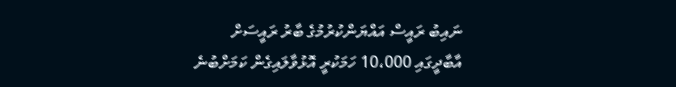ނައިބު ރައީސް އައްޔަންކުރުމުގެ ބާރު ރައީސަށް
އާބާދީގައި 10،000 ހަމަކުރީ އޮޅުވާލައިގެން ކަމަށްބުނެ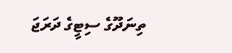ތިނަދޫގެ ސިޓީގެ ދަރަޖަ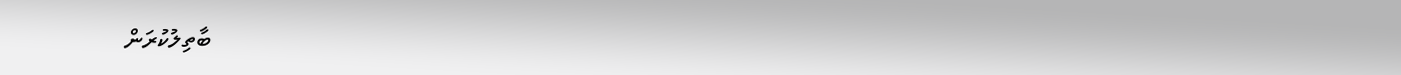ބާތިލުކުރަން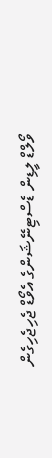ވޯލްޑް ލީޑިން ޑެސްޓިނޭޝަންގެ އެވޯޑް ޖެހިޖެހިގެން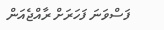ފަސްވަނަ ފަހަރަށް ރާއްޖެއަން